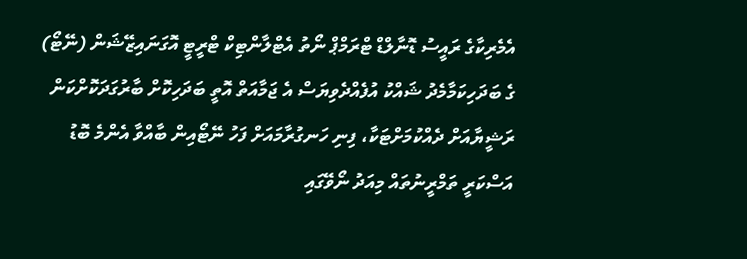އެމެރިކާގެ ރައީސު ޑޮނާލްޑް ޓްރަމްޕް ނޯތު އެޓްލާންޓިކް ޓްރީޓީ އޮގަނައިޒޭޝަން (ނޭޓޯ) ގެ ބަދަހިކަމާމެދު ޝައްކު އުފެއްދެވިޔަސް އެ ޖަމާއަތް އޮތީ ބަދަހިކޮށް ބާރުގަދަކޮށްކަން ރަޝީޔާއަށް ދެއްކުމަށްޓަކާ، ފިނި ހަނގުރާމައަށް ފަހު ނޭޓޯއިން ބާއްވާ އެންމެ ބޮޑު އަސްކަރީ ތަމްރީނުތައް މިއަދު ނޯވޭގައި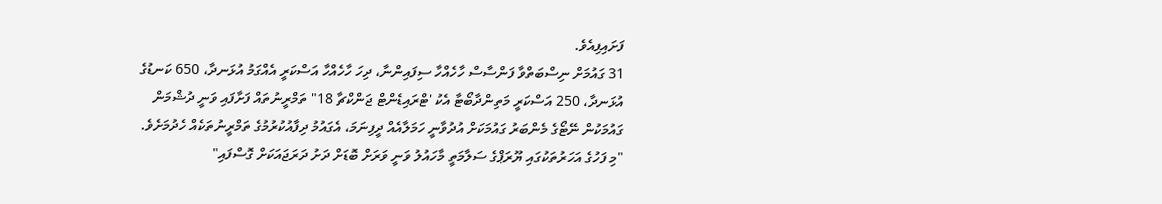ފަށައިފިއެވެ.
31 ގައުމަށް ނިސްބަތްވާ ފަންސާސް ހާހެއްހާ ސިފައިންނާ، ދިހަ ހާހެއްހާ އަސްކަރީ އެއްގަމު އުޅަނދާ، 650 ކަނޑުގެ އުޅަނދާ، 250 އަސްކަރީ މަތިންދާބޯޓާ އެކު 'ޓްރައިޑެންޓް ޖަންކްޗާ 18" ތަމްރީނުތައް ފަށާފައި ވަނީ ދުޝްމަން ގައުމަކުން ނޭޓޯގެ މެންބަރު ގައުމަކަށް އުދުވާނީ ހަމަލާއެއް ދީފިނަމަ، އެގައުމު ދިފާއުކުރުމުގެ ތަމްރީނުތަކެއް ހެދުމަށެވެ.
"މި ފަހުގެ އަހަރުތަކުގައި ޔޫރަޕްގެ ސަލާމަތީ މާހައުލު ވަނީ ވަރަށް ބޮޑަށް ދަށު ދަރަޖައަކަށް ގޮސްފައި"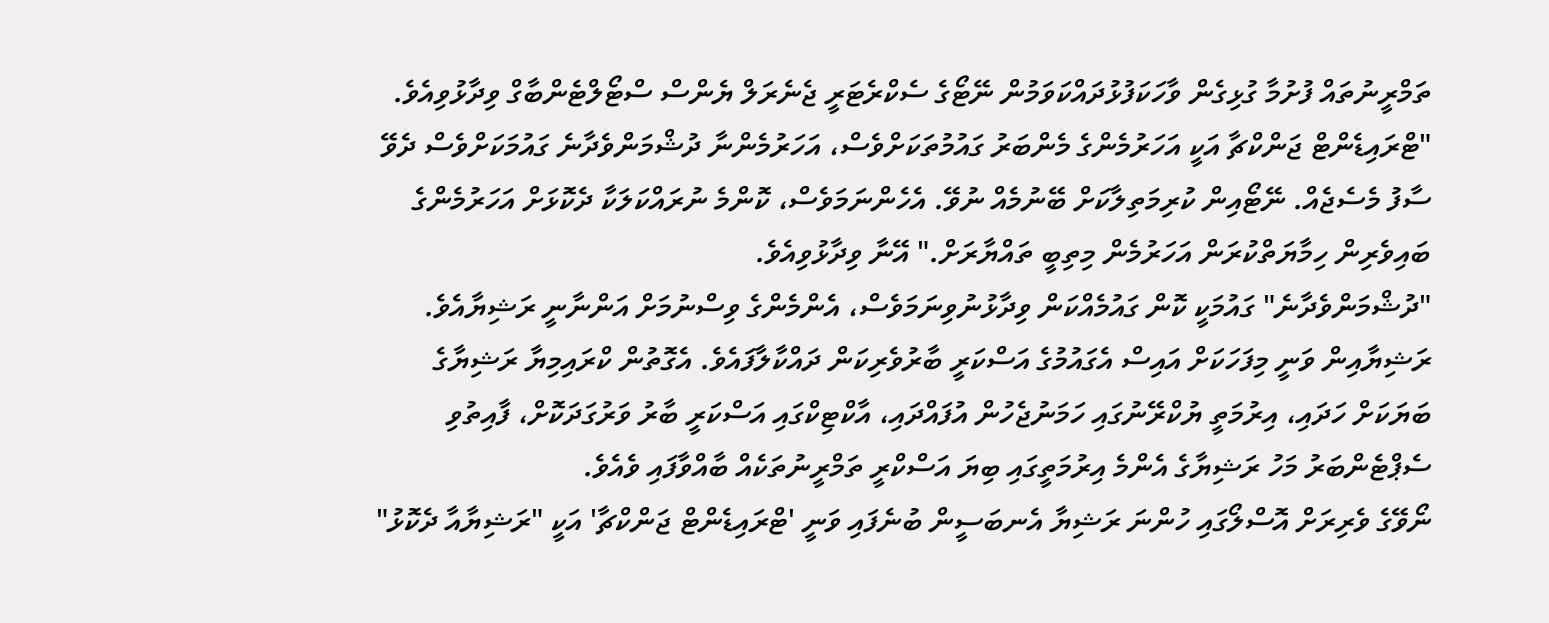ތަމްރީނުތައް ފުށުމާ ގުޅިގެން ވާހަކަފުޅުދައްކަވަމުން ނޭޓޯގެ ސެކްރެޓަރީ ޖެނެރަލް ޔެންސް ސްޓޯލްޓެންބާގް ވިދާޅުވިއެވެ.
"ޓްރައިޑެންޓް ޖަންކްޗާ އަކީ އަހަރުމެންގެ މެންބަރު ގައުމުތަކަށްވެސް، އަހަރުމެންނާ ދުޝްމަންވެދާނެ ގައުމަކަށްވެސް ދެވޭ ސާފު މެސެޖެއް. ނޭޓޯއިން ކުރިމަތިލާކަށް ބޭނުމެއް ނުވޭ. އެހެންނަމަވެސް، ކޮންމެ ނުރައްކަލަކާ ދެކޮޅަށް އަހަރުމެންގެ ބައިވެރިން ހިމާޔަތްކުރަން އަހަރުމެން މިތިބީ ތައްޔާރަށް." އޭނާ ވިދާޅުވިއެވެ.
"ދުޝްމަންވެދާނެ" ގައުމަކީ ކޮން ގައުމެއްކަން ވިދާޅުނުވިނަމަވެސް، އެންމެންގެ ވިސްނުމަށް އަންނާނީ ރަޝިޔާއެވެ.
ރަޝިޔާއިން ވަނީ މިފަހަކަށް އައިސް އެގައުމުގެ އަސްކަރީ ބާރުވެރިކަން ދައްކާލާފައެވެ. އެގޮތުން ކްރައިމިޔާ ރަޝިޔާގެ ބަޔަކަށް ހަދައި، އިރުމަތީ ޔުކްރޭނުގައި ހަމަނުޖެހުން އުފައްދައި، އާކްޓިކްގައި އަސްކަރީ ބާރު ވަރުގަދަކޮށް، ފާއިތުވި ސެޕްޓެންބަރު މަހު ރަޝިޔާގެ އެންމެ އިރުމަތީގައި ބިޔަ އަސްކްރީ ތަމްރީނުތަކެއް ބާއްވާފައި ވެއެވެ.
ނޯވޭގެ ވެރިރަށް އޮސްލޯގައި ހުންނަ ރަޝިޔާ އެނބަސީން ބުނެފައި ވަނީ 'ޓްރައިޑެންޓް ޖަންކްޗާ' އަކީ "ރަޝިޔާއާ ދެކޮޅު"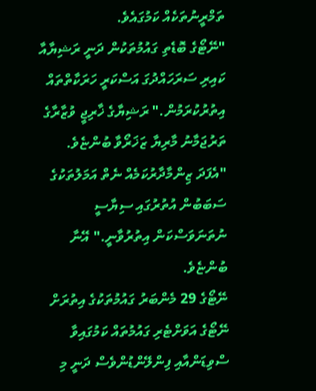ތަމްރީނުތަކެއް ކަމުގައެވެ.
"ނޭޓޯގެ ބޮޑެތި ގައުމުތަކުން ދަނީ ރަޝިޔާއާ ކައިރި ސަރަހައްދުގަ އަސްކަރީ ހަރަކާތްތައް އިތުރުކުރަމުން." ރަޝިޔާގެ ޚާރިޖީ ވުޒާރާގެ ތަރުޖަމާނު މާރިޔާ ޒަޚަރޯވާ ބުންޏެވެ.
"އެފަދަ ޒިންމާދާރުކަމެއް ނެތް އަމަލުތަކުގެ ސަބަބުން އުތުރުގައި ސިޔާސީ ނުތަނަވަސްކަން އިތުރުވާނީ." އޭނާ ބުންޏެވެ.
ނޭޓޯގެ 29 މެންބަރު ގައުމުތަކުގެ އިތުރަށް ނޭޓޯގެ އަވަށްޓެރި ގައުމުތައް ކަމުގައިވާ ސްވިޑަންއާއި ފިންލޭންޑުންވެސް ދަނީ މި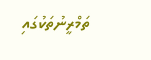ތަމްރީނުތަކުގައި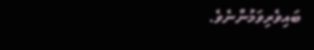ބައިވެރިވަމުންނެވެ.